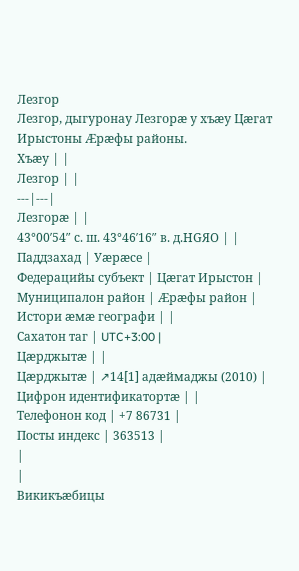Лезгор
Лезгор, дыгуронау Лезгорæ у хъæу Цæгат Ирыстоны Æрæфы районы.
Хъæу | |
Лезгор | |
---|---|
Лезгорæ | |
43°00′54″ с. ш. 43°46′16″ в. д.HGЯO | |
Паддзахад | Уæрæсе |
Федерацийы субъект | Цæгат Ирыстон |
Муниципалон район | Æрæфы район |
Истори æмæ географи | |
Сахатон таг | UTC+3:00 |
Цæрджытæ | |
Цæрджытæ | ↗14[1] адæймаджы (2010) |
Цифрон идентификатортæ | |
Телефонон код | +7 86731 |
Посты индекс | 363513 |
|
|
Викикъæбицы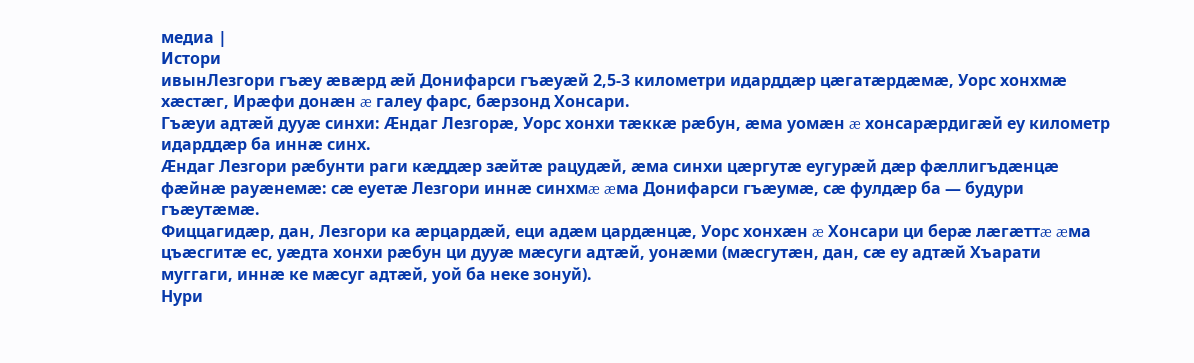медиа |
Истори
ивынЛезгори гъæу æвæрд æй Донифарси гъæуæй 2,5-3 километри идарддæр цæгатæрдæмæ, Уорс хонхмæ хæстæг, Ирæфи донæн æ галеу фарс, бæрзонд Хонсари.
Гъæуи адтæй дууæ синхи: Æндаг Лезгорæ, Уорс хонхи тæккæ рæбун, æма уомæн æ хонсарæрдигæй еу километр идарддæр ба иннæ синх.
Æндаг Лезгори рæбунти раги кæддæр зæйтæ рацудæй, æма синхи цæргутæ еугурæй дæр фæллигъдæнцæ фæйнæ рауæнемæ: сæ еуетæ Лезгори иннæ синхмæ æма Донифарси гъæумæ, сæ фулдæр ба — будури гъæутæмæ.
Фиццагидæр, дан, Лезгори ка æрцардæй, еци адæм цардæнцæ, Уорс хонхæн æ Хонсари ци берæ лæгæттæ æма цъæсгитæ ес, уæдта хонхи рæбун ци дууæ мæсуги адтæй, уонæми (мæсгутæн, дан, сæ еу адтæй Хъарати муггаги, иннæ ке мæсуг адтæй, уой ба неке зонуй).
Нури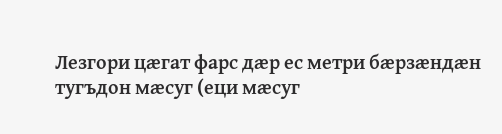Лезгори цæгат фарс дæр ес метри бæрзæндæн тугъдон мæсуг (еци мæсуг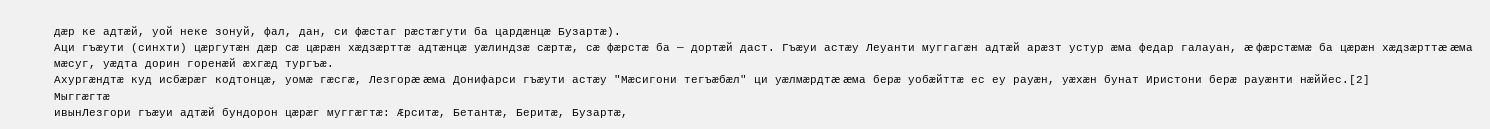дæр ке адтæй, уой неке зонуй, фал, дан, си фæстаг рæстæгути ба цардæнцæ Бузартæ).
Аци гъæути (синхти) цæргутæн дæр сæ цæрæн хæдзæрттæ адтæнцæ уæлиндзæ сæртæ, сæ фæрстæ ба — дортæй даст. Гъæуи астæу Леуанти муггагæн адтæй арæзт устур æма федар галауан, æ фæрстæмæ ба цæрæн хæдзæрттæ æма мæсуг, уæдта дорин горенæй æхгæд тургъæ.
Ахургæндтæ куд исбæрæг кодтонцæ, уомæ гæсгæ, Лезгорæ æма Донифарси гъæути астæу "Мæсигони тегъæбæл" ци уæлмæрдтæ æма берæ уобæйттæ ес еу рауæн, уæхæн бунат Иристони берæ рауæнти нæййес.[2]
Мыггæгтæ
ивынЛезгори гъæуи адтæй бундорон цæрæг муггæгтæ: Æрситæ, Бетантæ, Беритæ, Бузартæ,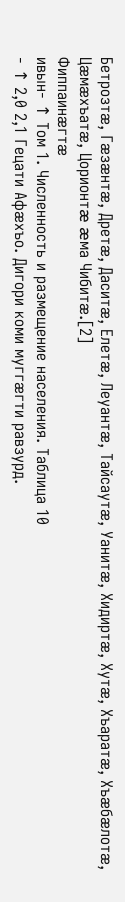Бетрозтæ, Гæзæнтæ, Дретæ, Даситæ, Елетæ, Леуантæ, Тайсаутæ, Уанитæ, Хидиртæ, Хутæ, Хъаратæ, Хъæбæлотæ, Цæмæхъатæ, Цорионтæ æма Чибитæ.[2]
Фиппаинæгтæ
ивын- ↑ Том 1. Численность и размещение населения. Таблица 10
- ↑ 2,0 2,1 Гецати Афæхъо. Дигори коми муггæгти равзурд.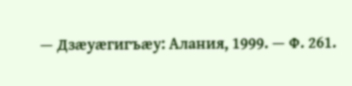— Дзæуæгигъæу: Алания, 1999. — Ф. 261.